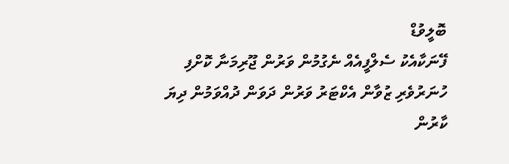ބޮލީވުޑް
ފޭނަކާއެކު ސެލްފީއެއް ނެގުމުން ވަރުން ޖޫރިމަނާ ކޮށްފި
ހުނަރުވެރި ޒުވާން އެކްޓަރު ވަރުން ދަވަން ދުއްވަމުން ދިޔަ ކާރުން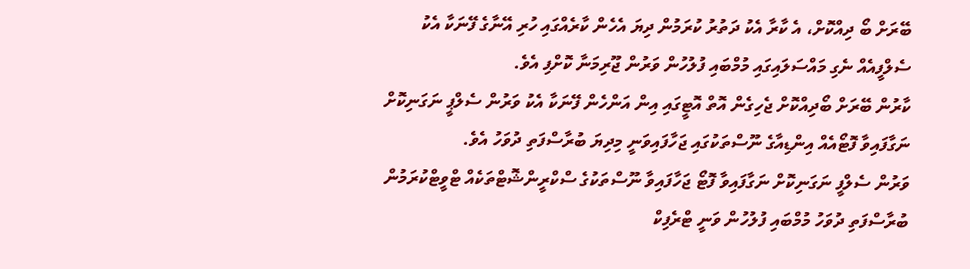ބޭރަށް ބޯ ދިއްކޮށް، އެ ކާރާ އެކު ދަތުރު ކުރަމުން ދިޔަ އެހެން ކާރެއްގައި ހުރި އޭނާގެ ފޭނަކާ އެކު ސެލްފީއެއް ނެގި މައްސަލައިގައި މުމްބައި ފުލުހުން ވަރުން ޖޫރިމަނާ ކޮށްފި އެވެ.
ކާރުން ބޭރަށް ބޯދިއްކޮށް ޖެހިގެން އޮތް އޮޓީގައި އިން އަންހެން ފޭނަކާ އެކު ވަރުން ސެލްޕީ ނަގަނިކޮށް ނަގާފައިވާ ފޮޓޯއެއް އިންޑިއާގެ ނޫސްތަކުގައި ޖަހާފައިވަނީ މިދިޔަ ބުރާސްފަތި ދުވަހު އެވެ.
ވަރުން ސެލްފީ ނަގަނިކޮށް ނަގާފައިވާ ފޮޓޯ ޖަހާފައިވާ ނޫސްތަކުގެ ސްކްރީންޝޮޓްތަކެއް ޓްވީޓްކުރަމުން ބުރާސްފަތި ދުވަހު މުމްބައި ފުލުހުން ވަނީ ޓްރެފިކް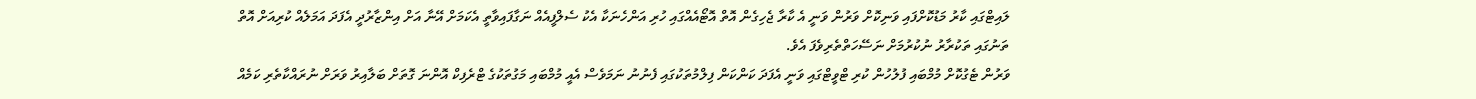ލައިޓްގައި ކާރު މަޑުކޮށްފައި ވަނިކޮށް ވަރުން ވަނީ އެ ކާރާ ޖެހިގެން އޮތް އޮޓޯއެއްގައި ހުރި އަންހެނަކާ އެކު ސެލްފީއެއް ނަގާފައިވާތީ އެކަމަށް އޭނާ އަށް އިންޒާރުދީ އެފަދަ އަމަލެއް ކުރިއަށް އޮތް ތަނުގައި ތަކުރާރު ނުކުރުމަށް ނަސޭހަތްތެރިވެފަ އެވެ.
ވަރުން ޓެގުކޮށް މުމްބައި ފުލުހުން ކުރި ޓްވީޓްގައި ވަނީ އެފަދަ ކަންކަން ފިލްމުތަކުގައި ފެނުނު ނަމަވެސް އެއީ މުމްބައި މަގުތަކުގެ ޓްރެފިކް އޮންނަ ގޮތަށް ބަލާއިރު ވަރަށް ނުރައްކާތެރި ކަމެއް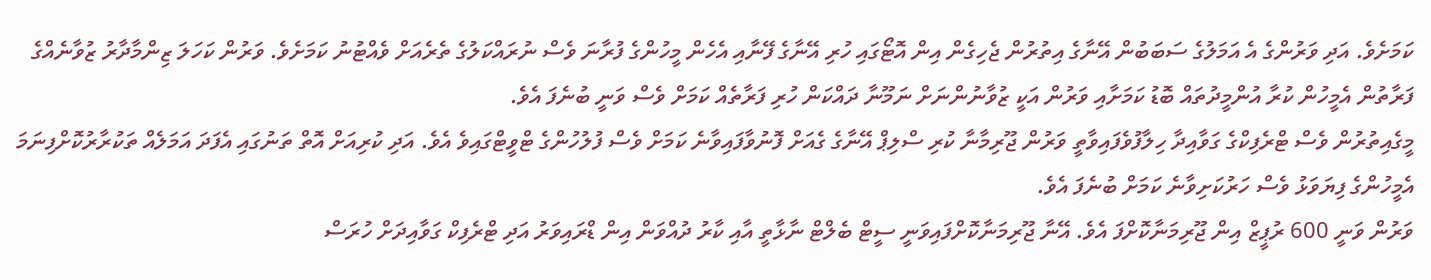ކަމަށެވެ. އަދި ވަރުންގެ އެ އަމަލުގެ ސަބަބުން އޭނާގެ އިތުރުން ޖެހިގެން އިން އޮޓޯގައި ހުރި އޭނާގެ ފޭނާއި އެހެން މީހުންގެ ފުރާނަ ވެސް ނުރައްކަލުގެ ތެރެއަށް ވެއްޓުނު ކަމަށެވެ. ވަރުން ކަހަލަ ޒިންމާދާރު ޒުވާނެއްގެ ފަރާތުން އެމީހުން ކުރާ އުންމީދުތައް ބޮޑު ކަމަށާއި ވަރުން އަކީ ޒުވާނުންނަށް ނަމޫނާ ދައްކަން ހުރި ފަރާތެއް ކަމަށް ވެސް ވަނީ ބުނެފަ އެވެ.
މީގެއިތުރުން ވެސް ޓްރެފިކްގެ ގަވާއިދާ ހިލާފުވެފައިވާތީ ވަރުން ޖޫރިމާނާ ކުރި ސްލިޕް އޭނާގެ ގެއަށް ފޮނުވާފައިވާނެ ކަމަށް ވެސް ފުލުހުންގެ ޓްވީޓްގައިވެ އެވެ. އަދި ކުރިއަށް އޮތް ތަނުގައި އެފަދަ އަމަލެއް ތަކުރާރުކޮށްފިނަމަ އެމީހުންގެ ފިޔަވަޅު ވެސް ހަރުކަށިވާނެ ކަމަށް ބުނެފަ އެވެ.
ވަރުން ވަނީ 600 ރުޕީޒް އިން ޖޫރިމަނާކޮށްފަ އެވެ. އޭނާ ޖޫރިމަނާކޮށްފައިވަނީ ސީޓް ބެލްޓް ނާޅާތީ އާއި ކާރު ދުއްވަން އިން ޑްރައިވަރު އަދި ޓްރެފިކް ގަވާއިދަށް ހުރަސް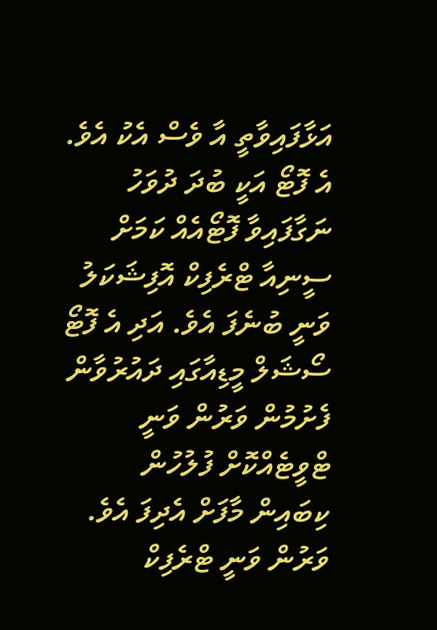އަޅާފައިވާތީ އާ ވެސް އެކު އެވެ.
އެ ފޮޓޯ އަކީ ބުދަ ދުވަހު ނަގާފައިވާ ފޮޓޯއެއް ކަމަށް ސީނިއާ ޓްރެފިކް އޮފިޝަކަލު ވަނީ ބުނެފަ އެވެ. އަދި އެ ފޮޓޯ ސޯޝަލް މީޑިއާގައި ދައުރުވާން ފެށުމުން ވަރުން ވަނީ ޓްވީޓެއްކޮށް ފުލުހުން ކިބައިން މާފަށް އެދިފަ އެވެ.
ވަރުން ވަނީ ޓްރެފިކް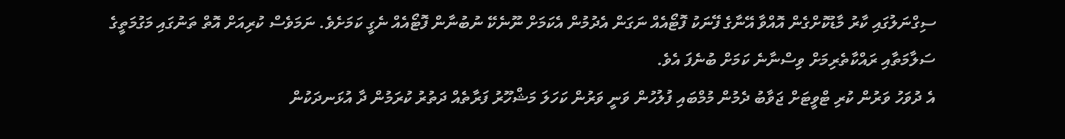ސިގްނަލުގައި ކާރު މާޑުކޮށްގެން އޮއްވާ އޭނާގެ ފޭނަކު ފޮޓޯއެއް ނަގަން އެދުމުން އެކަމަށް ނޫނެކޭ ނުބުނާން ފޮޓޯއެއް ނެގީ ކަމަށެވެ. ނަމަވެސް ކުރިއަށް އޮތް ތަނުގައި މަގުމަތީގެ ސަލާމަތާއި ރައްކާތެރިމަށް ވިސްނާނެ ކަމަށް ބުނެފަ އެވެ.
އެ ދުވަހު ވަރުން ކުރި ޓްވީޓަށް ޖަވާބު ދެމުން މުމްބައި ފުލުހުން ވަނީ ވަރުން ކަހަލަ މަޝްހޫރު ފަރާތެއް ދަތުރު ކުރަމުން ދާ އުޅަނދަކުން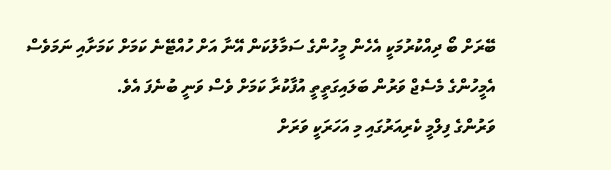ބޭރަށް ބޯ ދިއްކުރުމަކީ އެހެން މީހުންގެ ސަމާލުކަން އޭނާ އަށް ހުއްޓޭނެ ކަމަށް ކަމަށާއި ނަމަވެސް އެމީހުންގެ މެސެޖް ވަރުން ބަލައިގަތީތީ އުފާކުރާ ކަމަށް ވެސް ވަނީ ބުނެފަ އެވެ.
ވަރުންގެ ފިލްމީ ކެރިއަރުގައި މި އަހަރަކީ ވަރަށް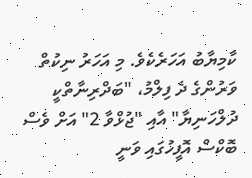ކާމިޔާބު އަހަރެކެވެ. މި އަހަރު ނިކުތް ވަރުންގެ ދެ ފިލްމު، "ބަދްރިނާތްކީ ދުލްހަނިޔާ" އާއި "ޖުޅްވާ 2" އަށް ވެސް ބޮކްސް އޮފީހުގައި ވަނީ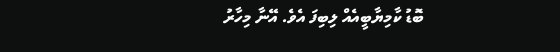ބޮޑު ކާމިޔާބީއެއް ލިބިފަ އެވެ. އޭނާ މިހާރު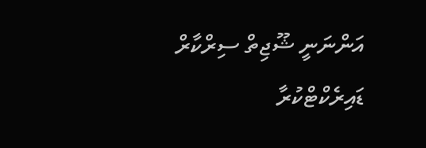އަންނަނީ ޝޫޖިތް ސިރްކާރް ޑައިރެކްޓްކުރާ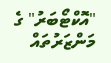"އޮކްޓޯބަރު" ގެ މަންޒަރުތައް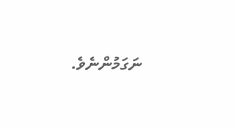ނަގަމުންނެވެ.